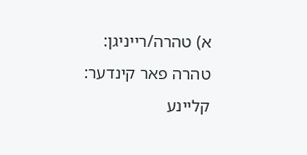א) טהרה/רייניגן:
טהרה פאר קינדער:
קליינע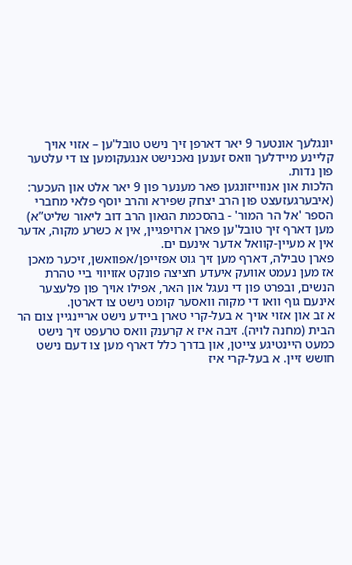יונגלעך אונטער 9 יאר דארפן זיך נישט טובל'ען – אזוי אויך קליינע מיידלעך וואס זענען נאכנישט אנגעקומען צו די עלטער פון נדות.
הלכות און אנווייזונגען פאר מענער פון 9 יאר אלט און העכער:
(איבערגעזעצט פון הרב יצחק שפירא והרב יוסף פלאי מחברי הספר 'אל הר המור' - בהסכמת הגאון הרב דוב ליאור שליט”א)
מען דארף זיך טובל'ען פארן ארויפגיין, אין א כשרע מקוה, אדער אין א מעיין-קוואל אדער אינעם ים.
פארן טבילה, דארף מען זיך גוט אפזייפן/אפוואשן, זיכער מאכן אז מען נעמט אוועק איעדע חציצה פונקט אזויווי ביי טהרת הנשים, ובפרט פון די נעגל און האר, אפילו אויך פון פלעצער אינעם גוף וואו די מקוה וואסער קומט נישט צו דארטן.
א זב און אזוי אויך א בעל-קרי טארן ביידע נישט אריינגיין צום הר הבית (מחנה לויה). זיבה איז א קרענק וואס טרעפט זיך נישט כמעט היינטיגע צייטן, און בדרך כלל דארף מען צו דעם נישט חושש זיין. א בעל-קרי איז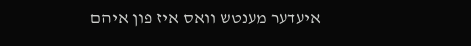איעדער מענטש וואס איז פון איהם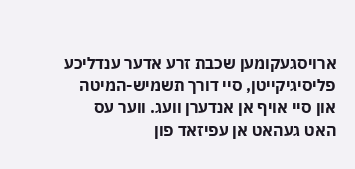ארויסגעקומען שכבת זרע אדער ענדליכע פליסיגיקייטן, סיי דורך תשמיש-המיטה און סיי אויף אן אנדערן וועג. ווער עס האט געהאט אן עפיזאד פון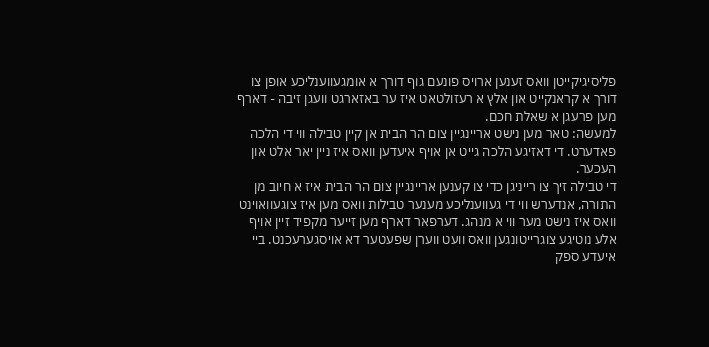פליסיגיקייטן וואס זענען ארויס פונעם גוף דורך א אומגעווענליכע אופן צו דורך א קראנקייט און אלץ א רעזולטאט איז ער באזארגט וועגן זיבה - דארף מען פרעגן א שאלת חכם.
למעשה: טאר מען נישט אריינגיין צום הר הבית אן קיין טבילה ווי די הלכה פאדערט. די דאזיגע הלכה גייט אן אויף איעדען וואס איז ניין יאר אלט און העכער.
די טבילה זיך צו רייניגן כדי צו קענען אריינגיין צום הר הבית איז א חיוב מן התורה, אנדערש ווי די געווענליכע מענער טבילות וואס מען איז צוגעוואוינט וואס איז נישט מער ווי א מנהג. דערפאר דארף מען זייער מקפיד זיין אויף אלע נוטיגע צוגרייטונגען וואס וועט ווערן שפעטער דא אויסגערעכנט. ביי איעדע ספק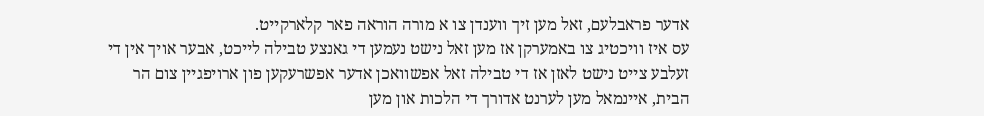אדער פראבלעם, זאל מען זיך ווענדן צו א מורה הוראה פאר קלארקייט.
עס איז וויכטיג צו באמערקן אז מען זאל נישט נעמען די גאנצע טבילה לייכט, אבער אויך אין די זעלבע צייט נישט לאזן אז די טבילה זאל אפשוואכן אדער אפשרעקען פון ארויפגיין צום הר הבית, איינמאל מען לערנט אדורך די הלכות און מען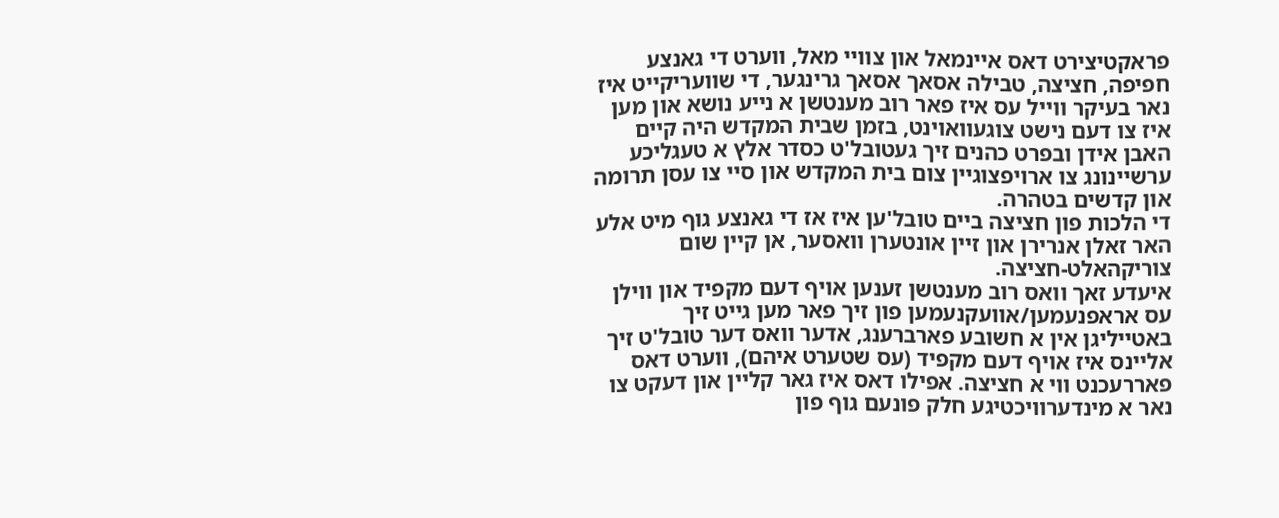פראקטיצירט דאס איינמאל און צוויי מאל, ווערט די גאנצע חפיפה, חציצה, טבילה אסאך אסאך גרינגער, די שוועריקייט איז נאר בעיקר ווייל עס איז פאר רוב מענטשן א נייע נושא און מען איז צו דעם נישט צוגעוואוינט, בזמן שבית המקדש היה קיים האבן אידן ובפרט כהנים זיך געטובל'ט כסדר אלץ א טעגליכע ערשיינונג צו ארויפצוגיין צום בית המקדש און סיי צו עסן תרומה און קדשים בטהרה.
די הלכות פון חציצה ביים טובל'ען איז אז די גאנצע גוף מיט אלע האר זאלן אנרירן און זיין אונטערן וואסער, אן קיין שום צוריקהאלט-חציצה.
איעדע זאך וואס רוב מענטשן זענען אויף דעם מקפיד און ווילן עס אראפנעמען/אוועקנעמען פון זיך פאר מען גייט זיך באטייליגן אין א חשובע פארברענג, אדער וואס דער טובל'ט זיך אליינס איז אויף דעם מקפיד (עס שטערט איהם), ווערט דאס פאררעכנט ווי א חציצה. אפילו דאס איז גאר קליין און דעקט צו נאר א מינדערוויכטיגע חלק פונעם גוף פון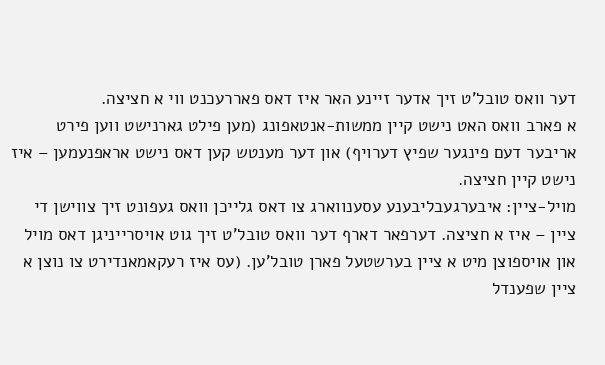דער וואס טובל'ט זיך אדער זיינע האר איז דאס פאררעכנט ווי א חציצה.
א פארב וואס האט נישט קיין ממשות-אנטאפונג (מען פילט גארנישט ווען פירט אריבער דעם פינגער שפיץ דערויף) און דער מענטש קען דאס נישט אראפנעמען – איז נישט קיין חציצה.
מויל-ציין: איבערגעבליבענע עסענווארג צו דאס גלייכן וואס געפונט זיך צווישן די ציין – איז א חציצה. דערפאר דארף דער וואס טובל'ט זיך גוט אויסרייניגן דאס מויל און אויספוצן מיט א ציין בערשטעל פארן טובל'ען. (עס איז רעקאמאנדירט צו נוצן א ציין שפענדל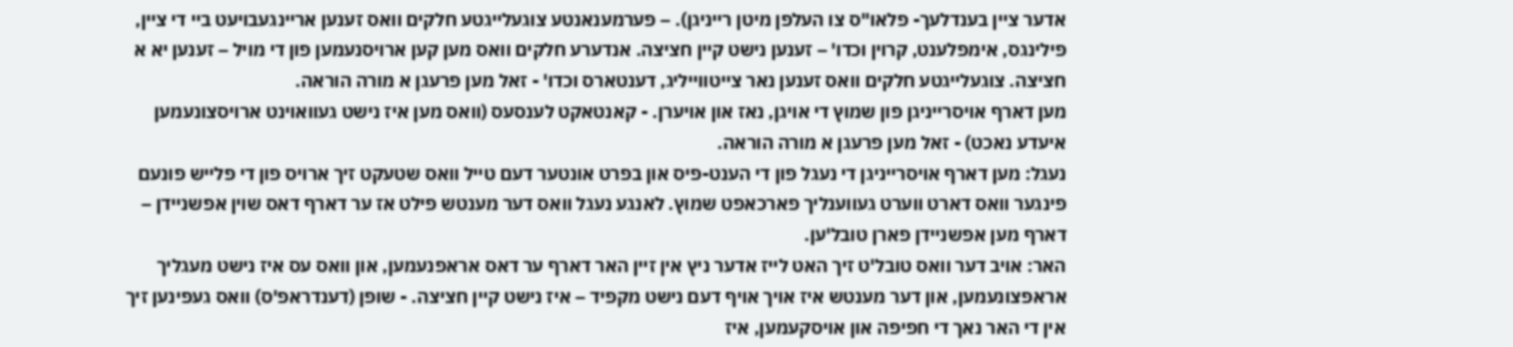אדער ציין בענדלעך- פלאו"ס צו העלפן מיטן רייניגן). – פערמענאנטע צוגעלייגטע חלקים וואס זענען אריינגעבויעט ביי די ציין, פילינגס, אימפלענט, קרוין וכדו' – זענען נישט קיין חציצה. אנדערע חלקים וואס מען קען ארויסנעמען פון די מויל – זענען יא א חציצה. צוגעלייגטע חלקים וואס זענען נאר צייטווייליג, דענטארס וכדו' - זאל מען פרעגן א מורה הוראה.
מען דארף אויסרייניגן פון שמוץ די אויגן, נאז און אויערן. - קאנטאקט לענסעס (וואס מען איז נישט געוואוינט ארויסצונעמען איעדע נאכט) - זאל מען פרעגן א מורה הוראה.
נעגל: מען דארף אויסרייניגן די נעגל פון די הענט-פיס און בפרט אונטער דעם טייל וואס שטעקט זיך ארויס פון די פלייש פונעם פינגער וואס דארט ווערט געווענליך פארכאפט שמוץ. לאנגע נעגל וואס דער מענטש פילט אז ער דארף דאס שוין אפשניידן – דארף מען אפשניידן פארן טובל'ען.
האר: אויב דער וואס טובל'ט זיך האט לייז אדער ניץ אין זיין האר דארף ער דאס אראפנעמען, און וואס עס איז נישט מעגליך אראפצונעמען, און דער מענטש איז אויך אויף דעם נישט מקפיד – איז נישט קיין חציצה. - שופן (דענדראפ'ס) וואס געפינען זיך אין די האר נאך די חפיפה און אויסקעמען, איז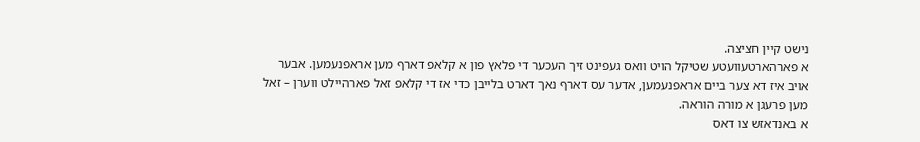נישט קיין חציצה.
א פארהארטעוועטע שטיקל הויט וואס געפינט זיך העכער די פלאץ פון א קלאפ דארף מען אראפנעמען. אבער אויב איז דא צער ביים אראפנעמען, אדער עס דארף נאך דארט בלייבן כדי אז די קלאפ זאל פארהיילט ווערן – זאל מען פרעגן א מורה הוראה.
א באנדאזש צו דאס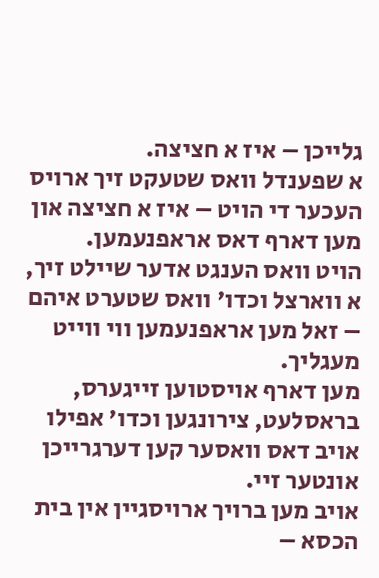גלייכן – איז א חציצה.
א שפענדל וואס שטעקט זיך ארויס העכער די הויט – איז א חציצה און מען דארף דאס אראפנעמען.
הויט וואס הענגט אדער שיילט זיך, א ווארצל וכדו' וואס שטערט איהם – זאל מען אראפנעמען ווי ווייט מעגליך.
מען דארף אויסטוען זייגערס, בראסלעט, צירונגען וכדו' אפילו אויב דאס וואסער קען דערגרייכן אונטער זיי.
אויב מען ברויך ארויסגיין אין בית הכסא –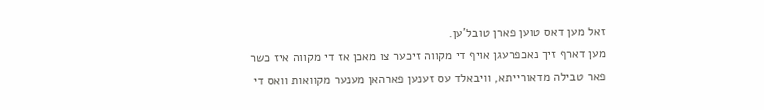זאל מען דאס טוען פארן טובל'ען.
מען דארף זיך נאכפרעגן אויף די מקווה זיכער צו מאכן אז די מקווה איז כשר פאר טבילה מדאורייתא, וויבאלד עס זענען פארהאן מענער מקוואות וואס די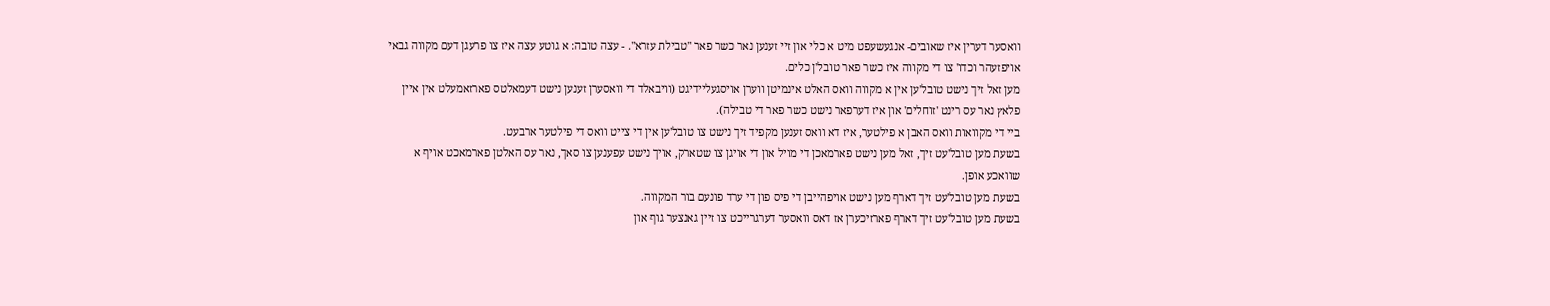וואסער דערין איז שאובים- אנגעשעפט מיט א כלי און זיי זענען נאר כשר פאר "טבילת עזרא". - עצה טובה: א גוטע עצה איז צו פרעגן דעם מקווה גבאי אויפזעהר וכדו' צו די מקווה איז כשר פאר טובל'ן כלים.
מען זאל זיך נישט טובל'ען אין א מקווה וואס האלט אינמיטן ווערן אויסגעליידיגט (וויבאלד די וואסערן זענען נישט דעמאלטס פארזאמעלט אין איין פלאץ נאר עס רינט 'זוחלים' און איז דערפאר נישט כשר פאר די טבילה).
ביי די מקוואות וואס האבן א פילטער, איז דא וואס זענען מקפיד זיך נישט צו טובל'ען אין די צייט וואס די פילטער ארבעט.
בשעת מען טובל'עט זיך, זאל מען נישט פארמאכן די מויל און די אויגן צו שטארק, אויך נישט עפענען צו סאך, נאר עס האלטן פארמאכט אויף א שוואכע אופן.
בשעת מען טובל'עט זיך דארף מען נישט אויפהייבן די פיס פון די ערד פונעם בור המקווה.
בשעת מען טובל'עט זיך דארף פארזיכערן אז דאס וואסער דערגרייכט צו זיין גאנצער גוף און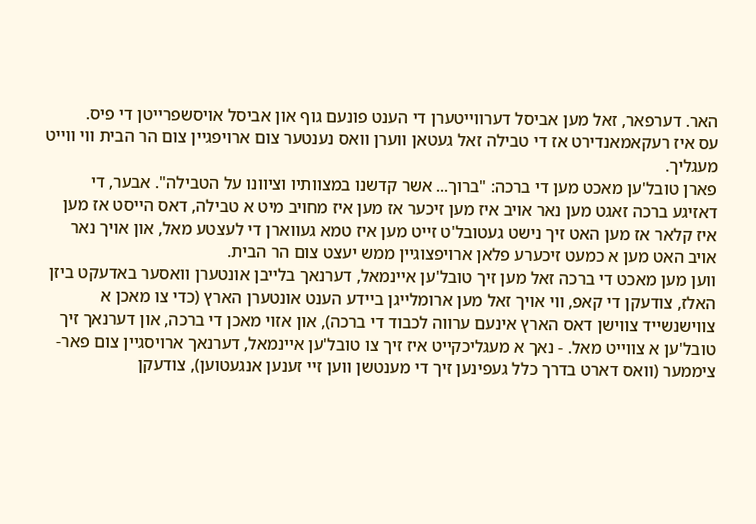האר. דערפאר, זאל מען אביסל דערווייטערן די הענט פונעם גוף און אביסל אויסשפרייטן די פיס.
עס איז רעקאמאנדירט אז די טבילה זאל געטאן ווערן וואס נענטער צום ארויפגיין צום הר הבית ווי ווייט מעגליך.
פארן טובל'ען מאכט מען די ברכה: "ברוך... אשר קדשנו במצוותיו וציוונו על הטבילה". אבער, די דאזיגע ברכה זאגט מען נאר אויב איז מען זיכער אז מען איז מחויב מיט א טבילה, דאס הייסט אז מען איז קלאר אז מען האט זיך נישט געטובל'ט זייט מען איז טמא געווארן די לעצטע מאל, און אויך נאר אויב האט מען א כמעט זיכערע פלאן ארויפצוגיין ממש יעצט צום הר הבית.
ווען מען מאכט די ברכה זאל מען זיך טובל'ען איינמאל, דערנאך בלייבן אונטערן וואסער באדעקט ביזן האלז, צודעקן די קאפ, ווי אויך זאל מען ארומלייגן ביידע הענט אונטערן הארץ (כדי צו מאכן א צווישנשייד צווישן דאס הארץ אינעם ערווה לכבוד די ברכה), און אזוי מאכן די ברכה, און דערנאך זיך טובל'ען א צווייט מאל. - נאך א מעגליכקייט איז זיך צו טובל'ען איינמאל, דערנאך ארויסגיין צום פאר-ציממער (וואס דארט בדרך כלל געפינען זיך די מענטשן ווען זיי זענען אנגעטוען), צודעקן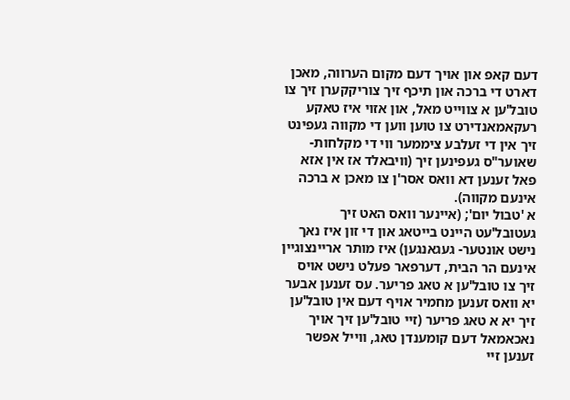דעם קאפ און אויך דעם מקום הערווה, מאכן דארט די ברכה און תיכף זיך צוריקקערן זיך צו טובל'ען א צווייט מאל, און אזוי איז טאקע רעקאמאנדירט צו טוען ווען די מקווה געפינט זיך אין די זעלבע ציממער ווי די מקלחות-שאוער"ס געפינען זיך (וויבאלד אז אין אזא פאל זענען דא וואס אסר'ן צו מאכן א ברכה אינעם מקווה).
א 'טבול יום'; (איינער וואס האט זיך געטובל'עט היינט בייטאג און די זון איז נאך נישט אונטער- געגאנגען) איז מותר אריינצוגיין אינעם הר הבית, דערפאר פעלט נישט אויס זיך צו טובל'ען א טאג פריער. עס זענען אבער יא וואס זענען מחמיר אויף דעם אין טובל'ען זיך יא א טאג פריער (זיי טובל'ען זיך אויך נאכאמאל דעם קומענדן טאג, ווייל אפשר זענען זיי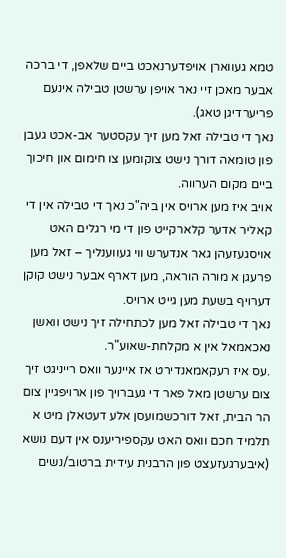טמא געווארן אויפדערנאכט ביים שלאפן, די ברכה אבער מאכן זיי נאר אויפן ערשטן טבילה אינעם פריערדיגן טאג).
נאך די טבילה זאל מען זיך עקסטער אב-אכט געבן פון טומאה דורך נישט צוקומען צו חימום און חיכוך ביים מקום הערווה.
אויב איז מען ארויס אין ביה"כ נאך די טבילה אין די קאליר אדער קלארקייט פון די מי רגלים האט אויסגעזעהן גאר אנדערש ווי געווענליך – זאל מען פרעגן א מורה הוראה, מען דארף אבער נישט קוקן דערויף בשעת מען גייט ארויס.
נאך די טבילה זאל מען לכתחילה זיך נישט וואשן נאכאמאל אין א מקלחת-שאוע"ר.
.עס איז רעקאמאנדירט אז איינער וואס רייניגט זיך צום ערשטן מאל פאר די געברויך פון ארויפגיין צום הר הבית, זאל דורכשמועסן אלע דעטאלן מיט א תלמיד חכם וואס האט עקספיריענס אין דעם נושא
(איבערגעזעצט פון הרבנית עידית ברטוב/נשים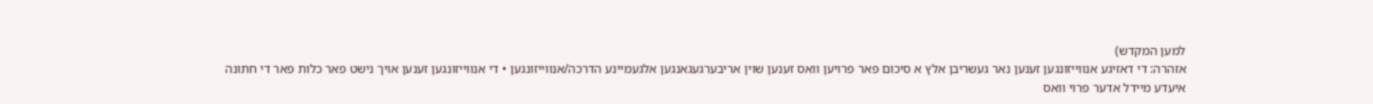למען המקדש)
אזהרה: די דאזיגע אנווייזונגען זענען נאר געשריבן אלץ א סיכום פאר פרויען וואס זענען שוין אריבערגעגאנגען אלגעמיינע הדרכה/אנווייזונגען • די אנווייזונגען זענען אויך נישט פאר כלות פאר די חתונה
איעדע מיידל אדער פרוי וואס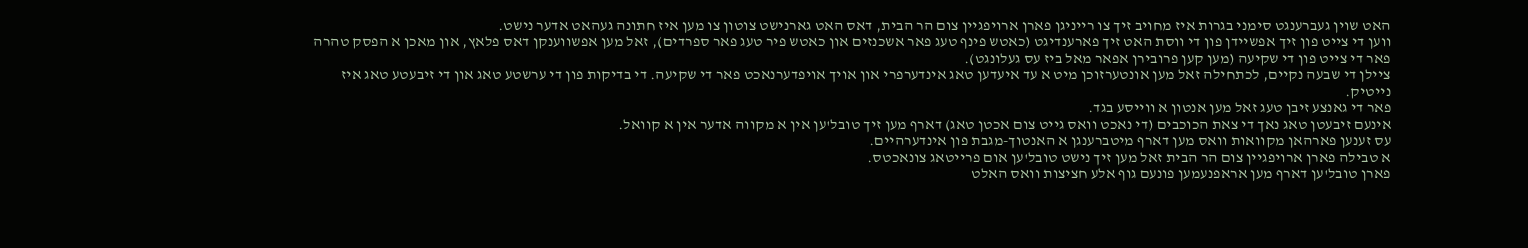האט שוין געברענגט סימני בגרות איז מחויב זיך צו רייניגן פארן ארויפגיין צום הר הבית, דאס האט גארנישט צוטון צו מען איז חתונה געהאט אדער נישט.
ווען די צייט פון זיך אפשיידן פון די ווסת האט זיך פארענדיגט (כאטש פינף טעג פאר אשכנזים און כאטש פיר טעג פאר ספרדים), זאל מען אפשווענקן דאס פלאץ, און מאכן א הפסק טהרה פאר די צייט פון די שקיעה (מען קען פרובירן אפאר מאל ביז עס געלונגט).
ציילן די שבעה נקיים, לכתחילה זאל מען אונטערזוכן מיט א עד איעדען טאג אינדערפרי און אויך אויפדערנאכט פאר די שקיעה. די בדיקות פון די ערשטע טאג און די זיבעטע טאג איז נייטיק.
פאר די גאנצע זיבן טעג זאל מען אנטון א ווייסע בגד.
אינעם זיבעטן טאג נאך די צאת הכוכבים (די נאכט וואס גייט צום אכטן טאג) דארף מען זיך טובל'ען אין א מקווה אדער אין א קוואל.
עס זענען פארהאן מקוואות וואס מען דארף מיטברענגן א האנטוך-מגבת פון אינדערהיים.
א טבילה פארן ארויפגיין צום הר הבית זאל מען זיך נישט טובל'ען אום פרייטאג צונאכטס.
פארן טובל'ען דארף מען אראפנעמען פונעם גוף אלע חציצות וואס האלט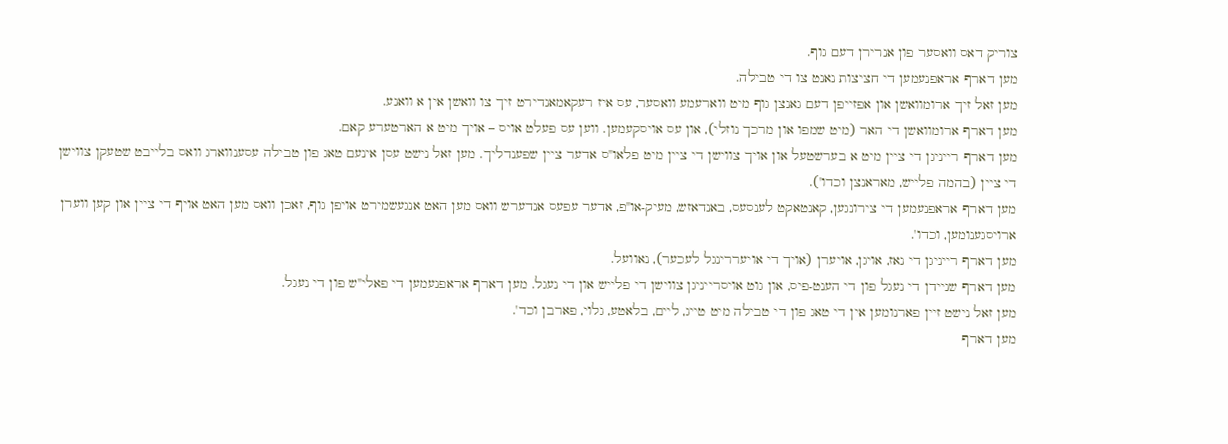צוריק דאס וואסער פון אנרירן דעם גוף.
מען דארף אראפנעמען די חציצות נאנט צו די טבילה.
מען זאל זיך ארומוואשן און אפזייפן דעם גאנצן גוף מיט ווארעמע וואסער, עס איז רעקאמאנדירט זיך צו וואשן אין א וואנע.
מען דארף ארומוואשן די האר (מיט שמפו און מרכך נוזלי), און עס אויסקעמען. ווען עס פעלט אויס – אויך מיט א הארטערע קאם.
מען דארף רייניגן די ציין מיט א בערשטעל און אויך צווישן די ציין מיט פלאו"ס אדער ציין שפענדליך. מען זאל נישט עסן אינעם טאג פון טבילה עסענווארג וואס בלייבט שטעקן צווישן די ציין (בהמה פלייש, מאראנצן וכדו').
מען דארף אראפנעמען די צירונגען, קאנטאקט לענסעס, באנדאזש, מעיק-או"פ, אדער עפעס אנדערש וואס מען האט אנגעשמירט אויפן גוף, זאכן וואס מען האט אויף די ציין און קען ווערן ארויסגענומען, וכדו'.
מען דארף רייניגן די נאז, אויגן, אויערן (אויך די אויעררינגל לעכער), נאוועל.
מען דארף שניידן די נעגל פון די הענט-פיס, און גוט אויסרייניגן צווישן די פלייש און די נעגל. מען דארף אראפנעמען די פאלי"ש פון די נעגל.
מען זאל נישט זיין פארנומען אין די טאג פון די טבילה מיט טייג, ליים, בלאטע, גלוי, פארבן וכד'.
מען דארף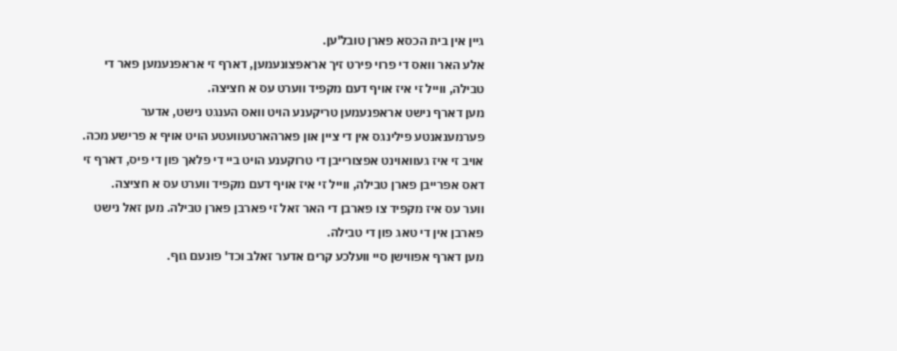גיין אין בית הכסא פארן טובל'ען.
אלע האר וואס די פרוי פירט זיך אראפצונעמען, דארף זי אראפנעמען פאר די טבילה, ווייל זי איז אויף דעם מקפיד ווערט עס א חציצה.
מען דארף נישט אראפנעמען טריקענע הויט וואס הענגט נישט, אדער פערמענאנטע פילינגס אין די ציין און פארהארטעוועטע הויט אויף א פרישע מכה. אויב זי איז געוואוינט אפצורייבן די טרוקענע הויט ביי די פלאך פון די פיס, דארף זי דאס אפרייבן פארן טבילה, ווייל זי איז אויף דעם מקפיד ווערט עס א חציצה.
ווער עס איז מקפיד צו פארבן די האר זאל זי פארבן פארן טבילה. מען זאל נישט פארבן אין די טאג פון די טבילה.
מען דארף אפווישן סיי וועלכע קרים אדער זאלב וכד' פונעם גוף.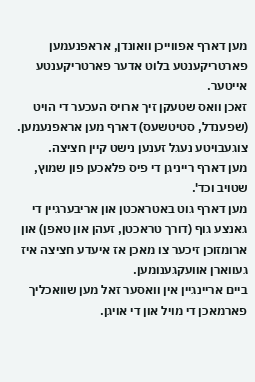מען דארף אפווייכן וואונדן, אראפנעמען פארטריקענטע בלוט אדער פארטריקענטע אייטער.
זאכן וואס שטעקן זיך ארויס העכער די הויט (שפענדל, סטיטשעס) דארף מען אראפנעמען.
צוגעבויטע נעגל זענען נישט קיין חציצה.
מען דארף רייניגן די פיס פלאכען פון שמוץ, שטויב וכד'.
מען דארף גוט באטראכטן און אריבערגיין די גאנצע גוף (דורך טראכטן, זעהן און טאפן) און ארומזוכן זיכער צו מאכן אז איעדע חציצה איז געווארן אוועקגענומען.
ביים אריינגיין אין וואסער זאל מען שוואכליך פארמאכן די מויל און די אויגן.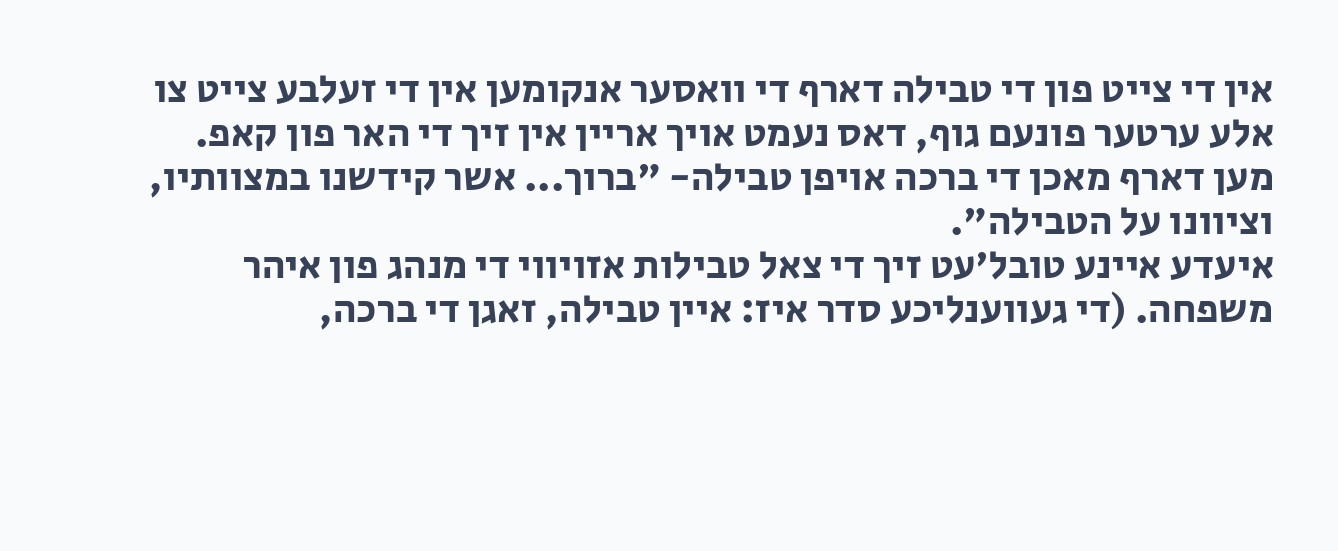אין די צייט פון די טבילה דארף די וואסער אנקומען אין די זעלבע צייט צו אלע ערטער פונעם גוף, דאס נעמט אויך אריין אין זיך די האר פון קאפ.
מען דארף מאכן די ברכה אויפן טבילה- "ברוך... אשר קידשנו במצוותיו, וציוונו על הטבילה".
איעדע איינע טובל'עט זיך די צאל טבילות אזויווי די מנהג פון איהר משפחה. (די געווענליכע סדר איז: איין טבילה, זאגן די ברכה,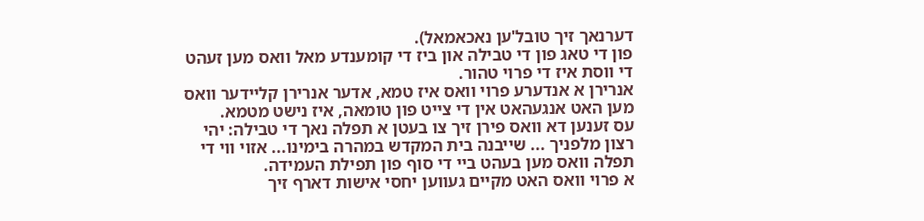דערנאך זיך טובל'ען נאכאמאל).
פון די טאג פון די טבילה און ביז די קומענדע מאל וואס מען זעהט די ווסת איז די פרוי טהור.
אנרירן א אנדערע פרוי וואס איז טמא, אדער אנרירן קליידער וואס מען האט אנגעהאט אין די צייט פון טומאה, איז נישט מטמא.
עס זענען דא וואס פירן זיך צו בעטן א תפלה נאך די טבילה: יהי רצון מלפניך ... שייבנה בית המקדש במהרה בימינו... אזוי ווי די תפלה וואס מען בעהט ביי די סוף פון תפילת העמידה.
א פרוי וואס האט מקיים געווען יחסי אישות דארף זיך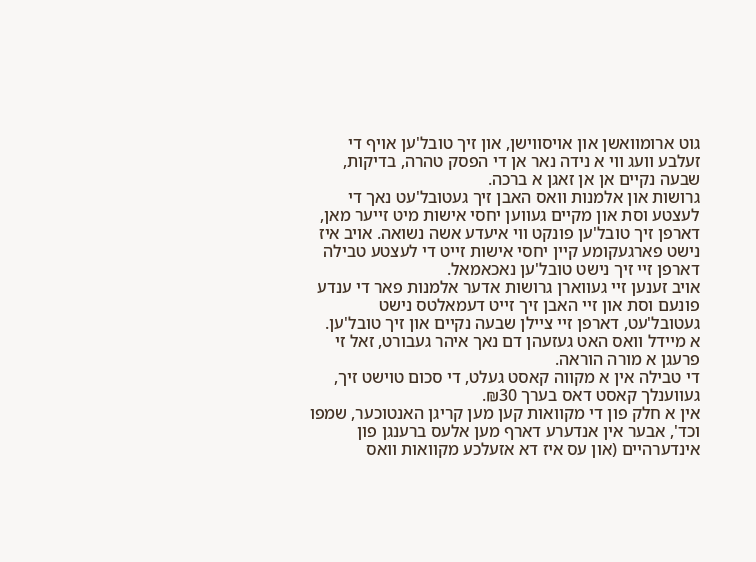גוט ארומוואשן און אויסווישן, און זיך טובל'ען אויף די זעלבע וועג ווי א נידה נאר אן די הפסק טהרה, בדיקות, שבעה נקיים אן אן זאגן א ברכה.
גרושות און אלמנות וואס האבן זיך געטובל'עט נאך די לעצטע וסת און מקיים געווען יחסי אישות מיט זייער מאן, דארפן זיך טובל'ען פונקט ווי איעדע אשה נשואה. אויב איז נישט פארגעקומע קיין יחסי אישות זייט די לעצטע טבילה דארפן זיי זיך נישט טובל'ען נאכאמאל.
אויב זענען זיי געווארן גרושות אדער אלמנות פאר די ענדע פונעם וסת און זיי האבן זיך זייט דעמאלטס נישט געטובל'עט, דארפן זיי ציילן שבעה נקיים און זיך טובל'ען.
א מיידל וואס האט געזעהן דם נאך איהר געבורט, זאל זי פרעגן א מורה הוראה.
די טבילה אין א מקווה קאסט געלט, די סכום טוישט זיך, געווענלך קאסט דאס בערך ₪30.
אין א חלק פון די מקוואות קען מען קריגן האנטוכער, שמפו וכד', אבער אין אנדערע דארף מען אלעס ברענגן פון אינדערהיים (און עס איז דא אזעלכע מקוואות וואס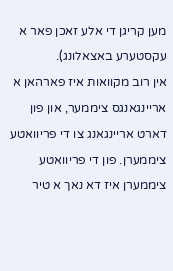מען קריגן די אלע זאכן פאר א עקסטערע באצאלונג).
אין רוב מקוואות איז פארהאן א אריינגאנגס ציממער, און פון דארט אריינגאנג צו די פריוואטע ציממערן. פון די פריוואטע ציממערן איז דא נאך א טיר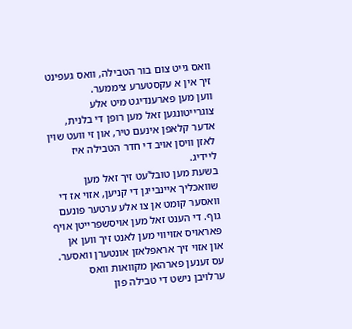וואס גייט צום בור הטבילה, וואס געפינט זיך אין א עקסטערע ציממער.
ווען מען פארענדיגט מיט אלע צוגרייטונגען זאל מען רופן די בלנית, אדער קלאפן אינעם טיר, און זי וועט שוין לאזן וויסן אויב די חדר הטבילה איז ליידיג.
בשעת מען טובל'עט זיך זאל מען שוואכליך איינבייגן די קניען, אזוי אז די וואסער קומט אן צו אלע ערטער פונעם גוף. די הענט זאל מען אויסשפרייטן אויף פאראויס אזויווי מען לאנט זיך ווען אן און אזוי זיך אראפלאזן אונטערן וואסער.
עס זענען פארהאן מקוואות וואס ערלויבן נישט די טבילה פון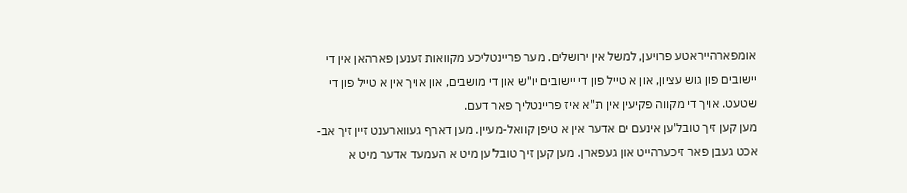אומפארהייראטע פרויען, למשל אין ירושלים. מער פריינטליכע מקוואות זענען פארהאן אין די יישובים פון גוש עציון, און א טייל פון די יישובים יו"ש און די מושבים, און אויך אין א טייל פון די שטעט. אויך די מקווה פקיעין אין ת"א איז פריינטליך פאר דעם.
מען קען זיך טובל'ען אינעם ים אדער אין א טיפן קוואל-מעיין. מען דארף געווארענט זיין זיך אב-אכט געבן פאר זיכערהייט און געפארן. מען קען זיך טובל'ען מיט א העמעד אדער מיט א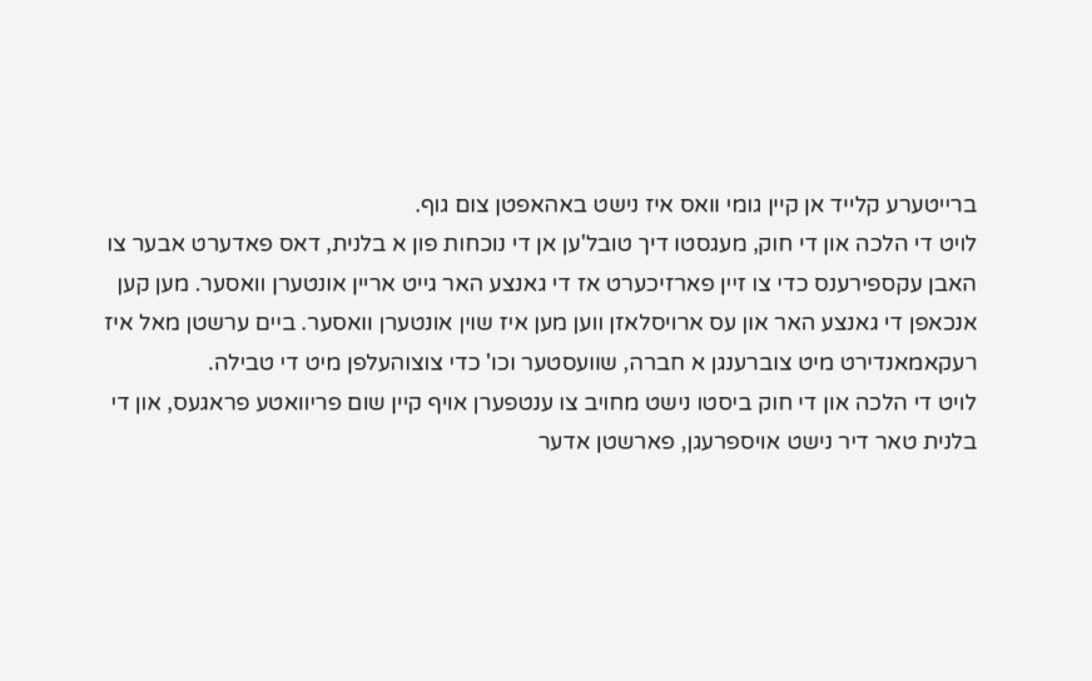ברייטערע קלייד אן קיין גומי וואס איז נישט באהאפטן צום גוף.
לויט די הלכה און די חוק, מעגסטו דיך טובל'ען אן די נוכחות פון א בלנית, דאס פאדערט אבער צו האבן עקספירענס כדי צו זיין פארזיכערט אז די גאנצע האר גייט אריין אונטערן וואסער. מען קען אנכאפן די גאנצע האר און עס ארויסלאזן ווען מען איז שוין אונטערן וואסער. ביים ערשטן מאל איז רעקאמאנדירט מיט צוברענגן א חברה, שוועסטער וכו' כדי צוצוהעלפן מיט די טבילה.
לויט די הלכה און די חוק ביסטו נישט מחויב צו ענטפערן אויף קיין שום פריוואטע פראגעס, און די בלנית טאר דיר נישט אויספרעגן, פארשטן אדער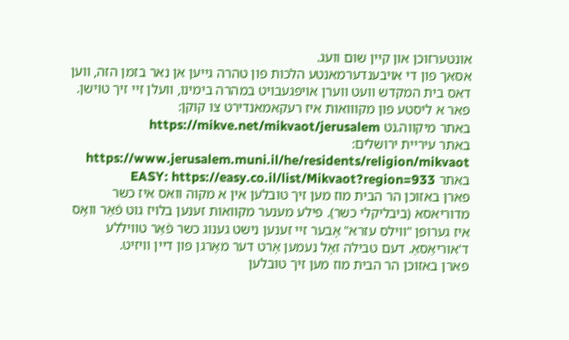אונטערזוכן און קיין שום וועג.
אסאך פון די אויבענדערמאנטע הלכות פון טהרה גייען אן נאר בזמן הזה, ווען דאס בית המקדש וועט ווערן אויפגעבויט במהרה בימינו, וועלן זיי זיך טוישן.
פאר א ליסטע פון מקווואות איז רעקאמאנדירט צו קוקן:
באתר מיקווה.נט https://mikve.net/mikvaot/jerusalem
באתר עיריית ירושלים: https://www.jerusalem.muni.il/he/residents/religion/mikvaot
באתר EASY: https://easy.co.il/list/Mikvaot?region=933
פארן באזוכן הר הבית מוז מען זיך טובלען אין א מקוה וואס איז כשר מדוריאסא (ביבליקלי כשר). פילע מענער מקוואות זענען בלויז גוט פֿאַר וואָס איז גערופן "ווילס עזרא" אָבער זיי זענען נישט גענוג כשר פֿאַר טוויללע ד'אוריאַסאַ. דעם טבילה זאָל נעמען אָרט דער מאָרגן פון דיין וויזיט.
פארן באזוכן הר הבית מוז מען זיך טובלען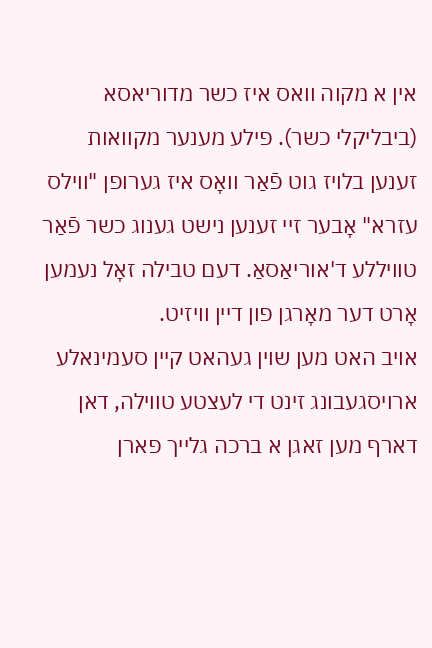אין א מקוה וואס איז כשר מדוריאסא (ביבליקלי כשר). פילע מענער מקוואות זענען בלויז גוט פֿאַר וואָס איז גערופן "ווילס עזרא" אָבער זיי זענען נישט גענוג כשר פֿאַר טוויללע ד'אוריאַסאַ. דעם טבילה זאָל נעמען אָרט דער מאָרגן פון דיין וויזיט.
אויב האט מען שוין געהאט קיין סעמינאלע ארויסגעבונג זינט די לעצטע טווילה, דאן דארף מען זאגן א ברכה גלייך פארן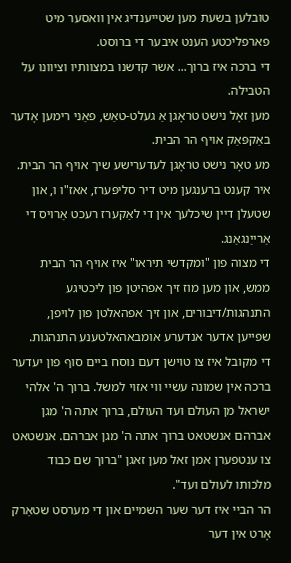טובלען בשעת מען שטייענדיג אין וואסער מיט פארפליכטע הענט איבער די ברוסט.
די ברכה איז ברוך... אשר קדשנו במצוותיו וציוונו על הטבילה.
מען זאָל נישט טראָגן אַ געלט-טאַש, פאַני רימען אָדער באַקפּאַק אויף הר הבית.
מע טאָר נישט טראָגן לעדערישע שיך אויף הר הבית. איר קענט ברענגען מיט דיר סליפּערז, אאז"ו ו, און שטעלן דיין שיכלעך אין די לאַקערז רעכט אַרויס די אַרייַנגאַנג.
די מצוה פון "ומקדשי תיראו" איז אויף הר הבית ממש, און מען מוז זיך אפהיטן פון ליכטיגע התנהגות/דיבורים, און זיך אפהאלטן פון לויפן, שפייען אדער אנדערע אומבאהאלטענע התנהגות.
די מקובל איז צו טוישן דעם נוסח ביים סוף פון יעדער ברכה אין שמונה עשיי ווי אזוי למשל. ברוך ה' אלהי ישראל מן העולם ועד העולם, ברוך אתה ה' מגן אברהם אנשטאט ברוך אתה ה' מגן אברהם. אנשטאט צו ענטפערן אמן זאל מען זאגן "ברוך שם כבוד מלכותו לעולם ועד".
הר הביי איז דער שער השמיים און די מערסט שטאַרק אָרט אין דער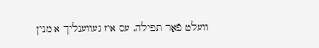וועלט פֿאַר תפילה. עס איז געווענליך א מנין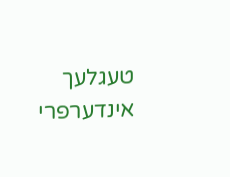טעגלעך אינדערפרי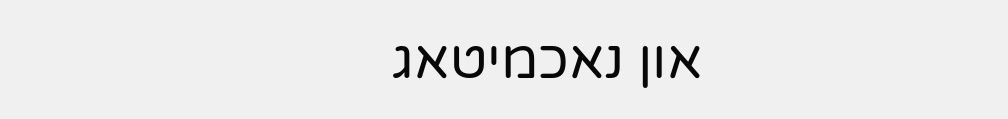און נאכמיטאג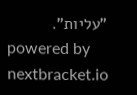"עליות".
powered by nextbracket.io